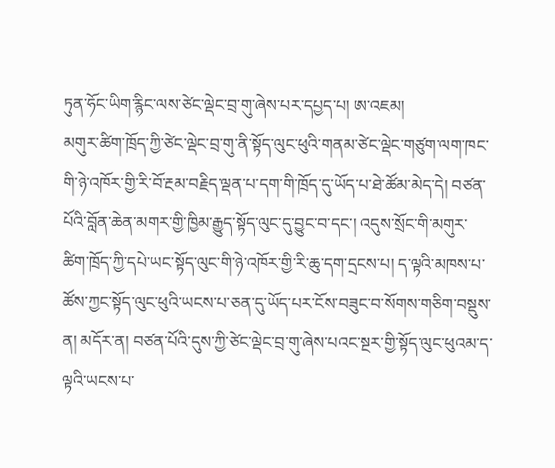ཏུན་ཧོང་ཡིག་རྙིང་ལས་ཙེང་ལྡེང་བྲ་གུ་ཞེས་པར་དཔྱད་པ། ཨ་འཇམ།
མགུར་ཚིག་ཁྲོད་ཀྱི་ཙེང་ལྡེང་བྲ་གུ་ནི་སྟོད་ལུང་ཕུའི་གནམ་ཙེང་ལྡེང་གཙུག་ལག་ཁང་གི་ཉེ་འཁོར་གྱི་རི་བོ་རྔམ་བརྗིད་ལྡན་པ་དག་གི་ཁྲོད་དུ་ཡོད་པ་ཐེ་ཚོམ་མེད་དེ། བཙན་པོའི་བློན་ཆེན་མགར་གྱི་ཁྱིམ་རྒྱུད་སྟོད་ལུང་དུ་བྱུང་བ་དང་། འདུས་སྲོང་གི་མགུར་ཚིག་ཁྲོད་ཀྱི་དཔེ་ཡང་སྟོད་ལུང་གི་ཉེ་འཁོར་གྱི་རི་ཆུ་དག་དྲངས་པ། ད་ལྟའི་མཁས་པ་ཚོས་ཀྱང་སྟོད་ལུང་ཕུའི་ཡངས་པ་ཅན་དུ་ཡོད་པར་ངོས་བཟུང་བ་སོགས་གཅིག་བསྡུས་ན། མདོར་ན། བཙན་པོའི་དུས་ཀྱི་ཙེང་ལྡེང་བྲ་གུ་ཞེས་པའང་སྔར་གྱི་སྟོད་ལུང་ཕུའམ་ད་ལྟའི་ཡངས་པ་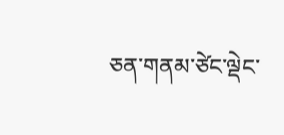ཅན་གནམ་ཙེང་ལྡེང་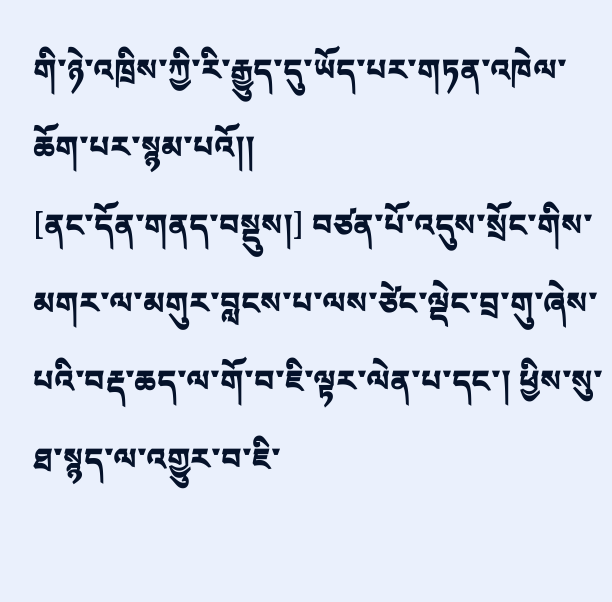གི་ཉེ་འཁྲིས་ཀྱི་རི་རྒྱུད་དུ་ཡོད་པར་གཏན་འཁེལ་ཆོག་པར་སྙམ་པའོ།།
[ནང་དོན་གནད་བསྡུས།] བཙན་པོ་འདུས་སྲོང་གིས་མགར་ལ་མགུར་བླངས་པ་ལས་ཙེང་ལྡེང་བྲ་གུ་ཞེས་པའི་བརྡ་ཆད་ལ་གོ་བ་ཇི་ལྟར་ལེན་པ་དང་། ཕྱིས་སུ་ཐ་སྙད་ལ་འགྱུར་བ་ཇི་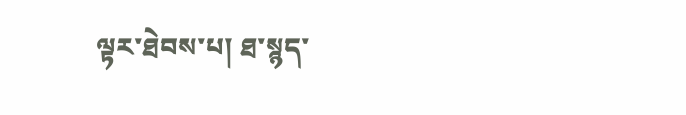ལྟར་ཐེབས་པ། ཐ་སྙད་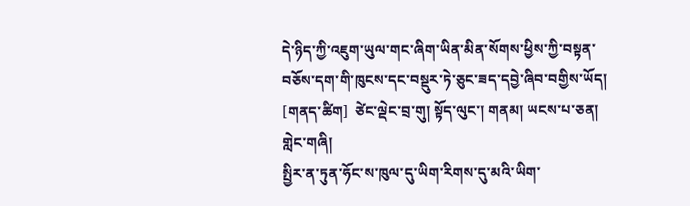དེ་ཉིད་ཀྱི་འཇུག་ཡུལ་གང་ཞིག་ཡིན་མིན་སོགས་ཕྱིས་ཀྱི་བསྟན་བཅོས་དག་གི་ཁུངས་དང་བསྡུར་ཏེ་ཅུང་ཟད་དབྱེ་ཞིབ་བགྱིས་ཡོད།
[གནད་ཚིག]  ཙེང་ལྡེང་བྲ་གུ། སྟོད་ལུང་། གནམ། ཡངས་པ་ཅན།
གླེང་གཞི།
སྤྱིར་ན་ཏུན་ཧོང་ས་ཁུལ་དུ་ཡིག་རིགས་དུ་མའི་ཡིག་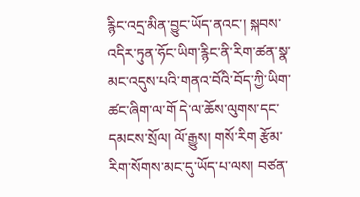རྙིང་འདྲ་མིན་བྱུང་ཡོད་ནའང་། སྐབས་འདིར་ཏུན་ཧོང་ཡིག་རྙིང་ནི་རིག་ཚན་སྣ་མང་འདུས་པའི་གནའ་བོའི་བོད་ཀྱི་ཡིག་ཚང་ཞིག་ལ་གོ དེ་ལ་ཆོས་ལུགས་དང་དམངས་སྲོལ། ལོ་རྒྱུས། གསོ་རིག རྩོམ་རིག་སོགས་མང་དུ་ཡོད་པ་ལས། བཙན་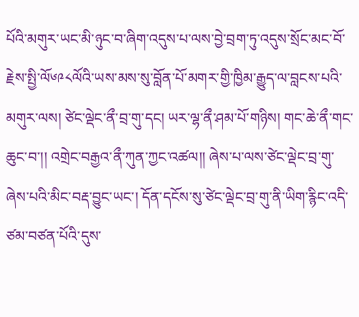པོའི་མགུར་ཡང་མི་ཉུང་བ་ཞིག་འདུས་པ་ལས་བྱེ་བྲག་ཏུ་འདུས་སྲོང་མང་བོ་རྗེས་སྤྱི་ལོ༦༩༨ལོའི་ཡས་མས་སུ་བློན་པོ་མགར་གྱི་ཁྱིམ་རྒྱུད་ལ་བླངས་པའི་མགུར་ལས། ཙེང་ལྡེང་ནྀ་བྲ་གུ་དང། ཡར་ལྷ་ནྀ་ཤམ་པོ་གཉིས། གང་ཆེ་ནྀ་གང་ཆུང་བ་།། འགྲེང་བརྒྱའ་ནྀ་ཀུན་ཀྱང་འཚལ།། ཞེས་པ་ལས་ཙེང་ལྡེང་བྲ་གུ་ཞེས་པའི་མིང་བརྡ་བྱུང་ཡང་། དོན་དངོས་སུ་ཙེང་ལྡེང་བྲ་གུ་ནི་ཡིག་རྙིང་འདི་ཙམ་བཙན་པོའི་དུས་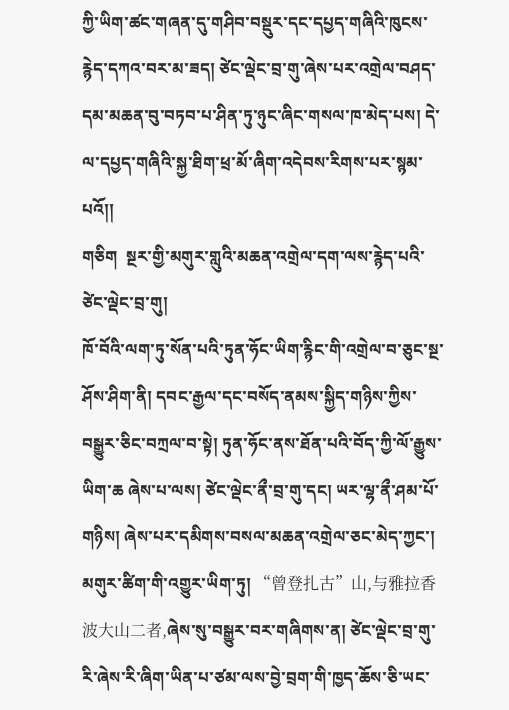ཀྱི་ཡིག་ཚང་གཞན་དུ་གཤིབ་བསྡུར་དང་དཔྱད་གཞིའི་ཁུངས་རྙེད་དཀའ་བར་མ་ཟད། ཙེང་ལྡེང་བྲ་གུ་ཞེས་པར་འགྲེལ་བཤད་དམ་མཆན་བུ་བཏབ་པ་ཤིན་ཏུ་ཉུང་ཞིང་གསལ་ཁ་མེད་པས། དེ་ལ་དཔྱད་གཞིའི་སྐྱ་ཐིག་ཕྲ་མོ་ཞིག་འདེབས་རིགས་པར་སྙམ་པའོ།།
གཅིག  སྔར་གྱི་མགུར་གླུའི་མཆན་འགྲེལ་དག་ལས་རྙེད་པའི་ཙེང་ལྡེང་བྲ་གུ།
ཁོ་བོའི་ལག་ཏུ་སོན་པའི་ཏུན་ཧོང་ཡིག་རྙིང་གི་འགྲེལ་བ་ཅུང་སྔ་ཤོས་ཤིག་ནི། དབང་རྒྱལ་དང་བསོད་ནམས་སྐྱིད་གཉིས་ཀྱིས་བསྒྱུར་ཅིང་བཀྲལ་བ་སྟེ། ཏུན་ཧོང་ནས་ཐོན་པའི་བོད་ཀྱི་ལོ་རྒྱུས་ཡིག་ཆ ཞེས་པ་ལས། ཙེང་ལྡེང་ནྀ་བྲ་གུ་དང། ཡར་ལྷ་ནྀ་ཤམ་པོ་གཉིས། ཞེས་པར་དམིགས་བསལ་མཆན་འགྲེལ་ཅང་མེད་ཀྱང་། མགུར་ཚིག་གི་འགྱུར་ཡིག་ཏུ། “曾登扎古”山,与雅拉香波大山二者,ཞེས་སུ་བསྒྱུར་བར་གཞིགས་ན། ཙེང་ལྡེང་བྲ་གུ་རི་ཞེས་རི་ཞིག་ཡིན་པ་ཙམ་ལས་བྱེ་བྲག་གི་ཁྱད་ཆོས་ཅི་ཡང་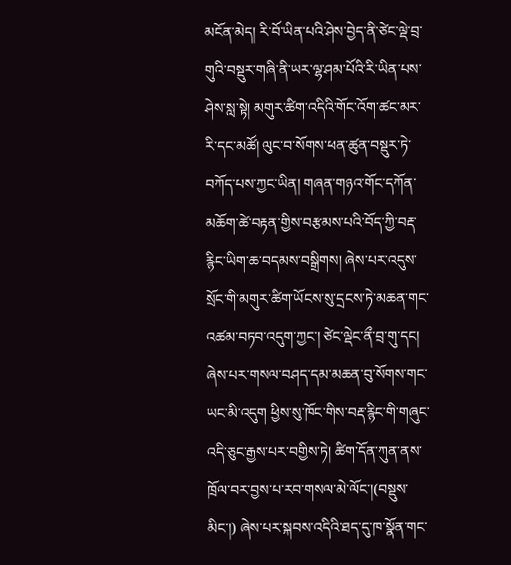མངོན་མེད། རི་བོ་ཡིན་པའི་ཤེས་བྱེད་ནི་ཙེང་ལྡེ་བྲ་གུའི་བསྡུར་གཞི་ནི་ཡར་ལྷ་ཤམ་པོའི་རི་ཡིན་པས་ཤེས་སླ་སྟེ། མགུར་ཚིག་འདིའི་གོང་འོག་ཚང་མར་རི་དང་མཚོ། ལུང་བ་སོགས་ཕན་ཚུན་བསྡུར་ཏེ་བཀོད་པས་ཀྱང་ཡིན། གཞན་གཉའ་གོང་དཀོན་མཆོག་ཚེ་བརྟན་གྱིས་བརྩམས་པའི་བོད་ཀྱི་བརྡ་རྙིང་ཡིག་ཆ་བདམས་བསྒྲིགས། ཞེས་པར་འདུས་སྲོང་གི་མགུར་ཚིག་ཡོངས་སུ་དྲངས་ཏེ་མཆན་གང་འཚམ་བཏབ་འདུག་ཀྱང་། ཙེང་ལྡེང་ནྀ་བྲ་གུ་དང། ཞེས་པར་གསལ་བཤད་དམ་མཆན་བུ་སོགས་གང་ཡང་མི་འདུག ཕྱིས་སུ་ཁོང་གིས་བརྡ་རྙིང་གི་གཞུང་འདི་ཅུང་རྒྱས་པར་བགྱིས་ཏེ། ཚིག་དོན་ཀུན་ནས་ཁྲོལ་བར་བྱས་པ་རབ་གསལ་མེ་ལོང་།(བསྡུས་མིང་།) ཞེས་པར་སྐབས་འདིའི་ཐད་དུ་ཁ་སྣོན་གང་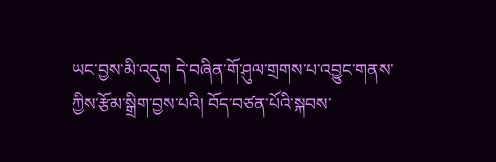ཡང་བྱས་མི་འདུག དེ་བཞིན་གོ་ཤུལ་གྲགས་པ་འབྱུང་གནས་ཀྱིས་རྩོམ་སྒྲིག་བྱས་པའི། བོད་བཙན་པོའི་སྐབས་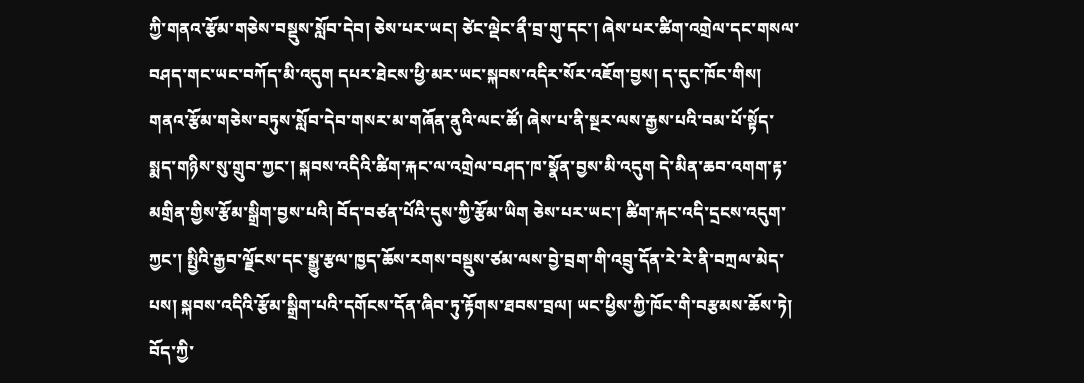ཀྱི་གནའ་རྩོམ་གཅེས་བསྡུས་སློབ་དེབ། ཅེས་པར་ཡང། ཙེང་ལྡེང་ནྀ་བྲ་གུ་དང་། ཞེས་པར་ཚིག་འགྲེལ་དང་གསལ་བཤད་གང་ཡང་བཀོད་མི་འདུག དཔར་ཐེངས་ཕྱི་མར་ཡང་སྐབས་འདིར་སོར་འཇོག་བྱས། ད་དུང་ཁོང་གིས། གནའ་རྩོམ་གཅེས་བཏུས་སློབ་དེབ་གསར་མ་གཞོན་ནུའི་ལང་ཚོ། ཞེས་པ་ནི་སྔར་ལས་རྒྱས་པའི་བམ་པོ་སྟོད་སྨད་གཉིས་སུ་གྲུབ་ཀྱང་། སྐབས་འདིའི་ཚིག་རྐང་ལ་འགྲེལ་བཤད་ཁ་སྣོན་བྱས་མི་འདུག དེ་མིན་ཆབ་འགག་རྟ་མགྲིན་གྱིས་རྩོམ་སྒྲིག་བྱས་པའི། བོད་བཙན་པོའི་དུས་ཀྱི་རྩོམ་ཡིག ཅེས་པར་ཡང་། ཚིག་རྐང་འདི་དྲངས་འདུག་ཀྱང་། སྤྱིའི་རྒྱབ་ལྗོངས་དང་སྒྱུ་རྩལ་ཁྱད་ཆོས་རགས་བསྡུས་ཙམ་ལས་བྱེ་བྲག་གི་འབྲུ་དོན་རེ་རེ་ནི་བཀྲལ་མེད་པས། སྐབས་འདིའི་རྩོམ་སྒྲིག་པའི་དགོངས་དོན་ཞིབ་ཏུ་རྟོགས་ཐབས་བྲལ། ཡང་ཕྱིས་ཀྱི་ཁོང་གི་བརྩམས་ཆོས་ཏེ། བོད་ཀྱི་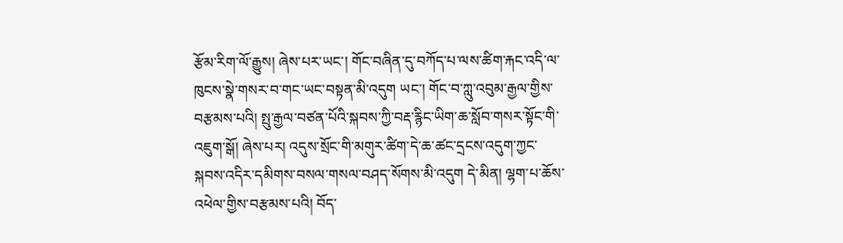རྩོམ་རིག་ལོ་རྒྱུས། ཞེས་པར་ཡང་། གོང་བཞིན་དུ་བཀོད་པ་ལས་ཚིག་རྐང་འདི་ལ་ཁུངས་སྣེ་གསར་བ་གང་ཡང་བསྟན་མི་འདུག ཡང་། གོང་བ་ཀླུ་འབུམ་རྒྱལ་གྱིས་བརྩམས་པའི། སྤུ་རྒྱལ་བཙན་པོའི་སྐབས་ཀྱི་བརྡ་རྙིང་ཡིག་ཆ་སློབ་གསར་སྟོང་གི་འཇུག་སྒོ། ཞེས་པར། འདུས་སྲོང་གི་མགུར་ཚིག་དེ་ཆ་ཚང་དྲངས་འདུག་ཀྱང་སྐབས་འདིར་དམིགས་བསལ་གསལ་བཤད་སོགས་མི་འདུག དེ་མིན། ལྷག་པ་ཆོས་འཕེལ་གྱིས་བརྩམས་པའི། བོད་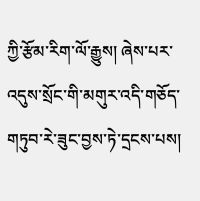ཀྱི་རྩོམ་རིག་ལོ་རྒྱུས། ཞེས་པར་འདུས་སྲོང་གི་མགུར་འདི་གཅོད་གཏུབ་རེ་ཟུང་བྱས་ཏེ་དྲངས་པས།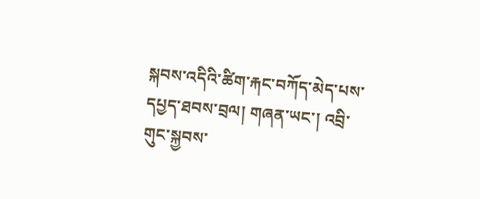སྐབས་འདིའི་ཚིག་རྐང་བཀོད་མེད་པས་དཔྱད་ཐབས་བྲལ། གཞན་ཡང་། འབྲི་གུང་སྐྱབས་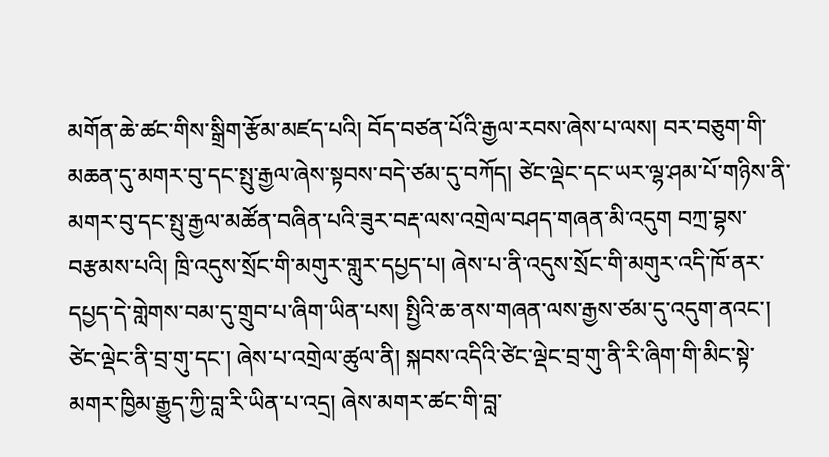མགོན་ཆེ་ཚང་གིས་སྒྲིག་རྩོམ་མཛད་པའི། བོད་བཙན་པོའི་རྒྱལ་རབས་ཞེས་པ་ལས། བར་བཅུག་གི་མཆན་དུ་མགར་བུ་དང་སྤུ་རྒྱལ་ཞེས་སྟབས་བདེ་ཙམ་དུ་བཀོད། ཙེང་ལྡེང་དང་ཡར་ལྷ་ཤམ་པོ་གཉིས་ནི་མགར་བུ་དང་སྤུ་རྒྱལ་མཚོན་བཞིན་པའི་ཟུར་བརྡ་ལས་འགྲེལ་བཤད་གཞན་མི་འདུག བཀྲ་བྷས་བརྩམས་པའི། ཁྲི་འདུས་སྲོང་གི་མགུར་གླུར་དཔྱད་པ། ཞེས་པ་ནི་འདུས་སྲོང་གི་མགུར་འདི་ཁོ་ནར་དཔྱད་དེ་གླེགས་བམ་དུ་གྲུབ་པ་ཞིག་ཡིན་པས། སྤྱིའི་ཆ་ནས་གཞན་ལས་རྒྱས་ཙམ་དུ་འདུག་ནའང་། ཙེང་ལྡེང་ནི་བྲ་གུ་དང་། ཞེས་པ་འགྲེལ་ཚུལ་ནི། སྐབས་འདིའི་ཙེང་ལྡེང་བྲ་གུ་ནི་རི་ཞིག་གི་མིང་སྟེ་མགར་ཁྱིམ་རྒྱུད་ཀྱི་བླ་རི་ཡིན་པ་འདྲ། ཞེས་མགར་ཚང་གི་བླ་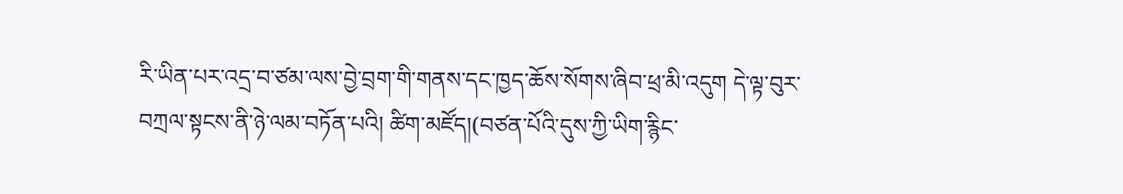རི་ཡིན་པར་འདྲ་བ་ཙམ་ལས་བྱེ་བྲག་གི་གནས་དང་ཁྱད་ཆོས་སོགས་ཞིབ་ཕྲ་མི་འདུག དེ་ལྟ་བུར་བཀྲལ་སྟངས་ནི་ཉེ་ལམ་བཏོན་པའི། ཚིག་མཛོད།(བཙན་པོའི་དུས་ཀྱི་ཡིག་རྙིང་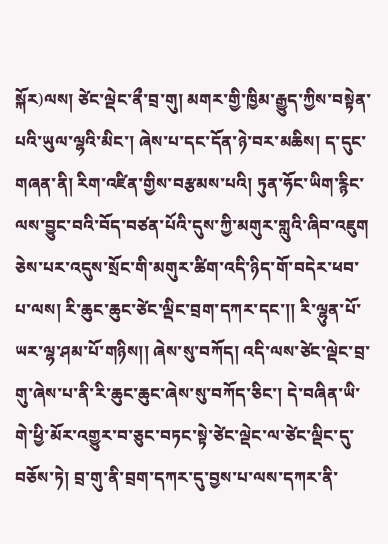སྐོར)ལས། ཙེང་ལྡེང་ནྀ་བྲ་གུ། མགར་གྱི་ཁྱིམ་རྒྱུད་ཀྱིས་བསྟེན་པའི་ཡུལ་ལྷའི་མིང་། ཞེས་པ་དང་དོན་ཉེ་བར་མཆིས། ད་དུང་གཞན་ནི། རིག་འཛིན་གྱིས་བརྩམས་པའི། ཏུན་ཧོང་ཡིག་རྙིང་ལས་བྱུང་བའི་བོད་བཙན་པོའི་དུས་ཀྱི་མགུར་གླུའི་ཞིབ་འཇུག ཅེས་པར་འདུས་སྲོང་གི་མགུར་ཚིག་འདི་ཉིད་གོ་བདེར་ཕབ་པ་ལས། རི་ཆུང་ཆུང་ཙེང་ལྡིང་བྲག་དཀར་དང་།། རི་ལྷུན་པོ་ཡར་ལྷ་ཤམ་པོ་གཉིས།། ཞེས་སུ་བཀོད། འདི་ལས་ཙེང་ལྡེང་བྲ་གུ་ཞེས་པ་ནི་རི་ཆུང་ཆུང་ཞེས་སུ་བཀོད་ཅིང་། དེ་བཞིན་ཡི་གེ་ཕྱི་མོར་འགྱུར་བ་ཅུང་བཏང་སྟེ་ཙེང་ལྡེང་ལ་ཙེང་ལྡིང་དུ་བཅོས་ཏེ། བྲ་གུ་ནི་བྲག་དཀར་དུ་བྱས་པ་ལས་དཀར་ནི་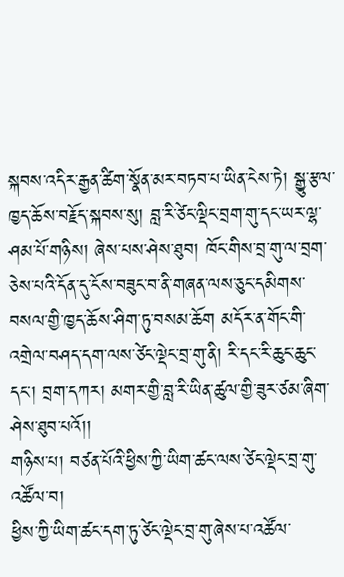སྐབས་འདིར་རྒྱན་ཚིག་སྣོན་མར་བཏབ་པ་ཡིན་ངེས་ཏེ། སྒྱུ་རྩལ་ཁྱད་ཆོས་བརྗོད་སྐབས་སུ། བླ་རི་ཙེང་ལྡིང་བྲག་གུ་དང་ཡར་ལྷ་ཤམ་པོ་གཉིས། ཞེས་པས་ཤེས་ཐུབ། ཁོང་གིས་བྲ་གུ་ལ་བྲག་ཅེས་པའི་དོན་དུ་ངོས་བཟུང་བ་ནི་གཞན་ལས་ཅུང་དམིགས་བསལ་གྱི་ཁྱད་ཆོས་ཤིག་ཏུ་བསམ་ཆོག མདོར་ན་གོང་གི་འགྲེལ་བཤད་དག་ལས་ཙེང་ལྡེང་བྲ་གུ་ནི། རི་དང་རི་ཆུང་ཆུང་དང་། བྲག་དཀར། མགར་གྱི་བླ་རི་ཡིན་ཚུལ་གྱི་ཟུར་ཙམ་ཞིག་ཤེས་ཐུབ་པའོ།།
གཉིས་པ། བཙན་པོའི་ཕྱིས་ཀྱི་ཡིག་ཚང་ལས་ཙེང་ལྡེང་བྲ་གུ་འཚོལ་བ།
ཕྱིས་ཀྱི་ཡིག་ཚང་དག་ཏུ་ཙེང་ལྡེང་བྲ་གུ་ཞེས་པ་འཚོལ་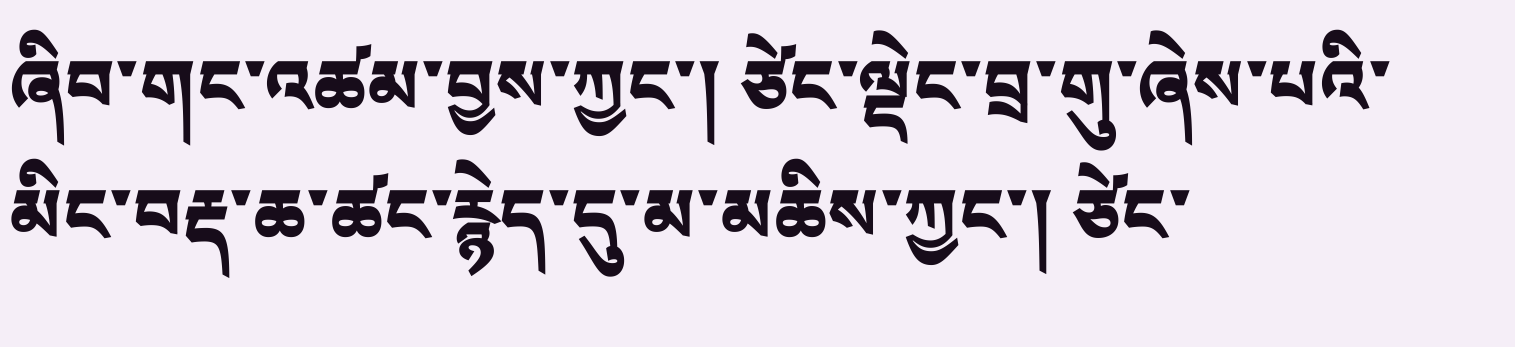ཞིབ་གང་འཚམ་བྱས་ཀྱང་། ཙེང་ལྡེང་བྲ་གུ་ཞེས་པའི་མིང་བརྡ་ཆ་ཚང་རྙེད་དུ་མ་མཆིས་ཀྱང་། ཙེང་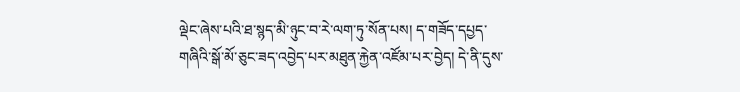ལྡེང་ཞེས་པའི་ཐ་སྙད་མི་ཉུང་བ་རེ་ལག་ཏུ་སོན་པས། ད་གཟོད་དཔྱད་གཞིའི་སྒོ་མོ་ཅུང་ཟད་འབྱེད་པར་མཐུན་རྐྱེན་འཛོམ་པར་བྱེད། དེ་ནི་དུས་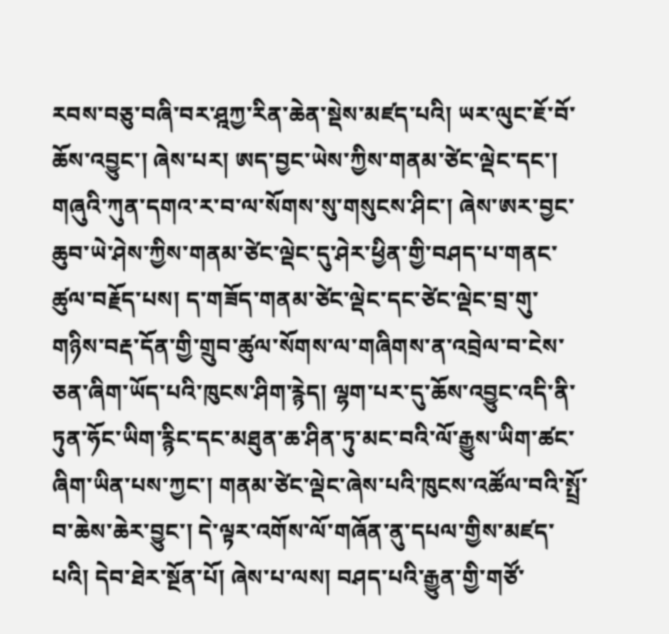རབས་བཅུ་བཞི་བར་ཤྰཀྱ་རིན་ཆེན་སྡེས་མཛད་པའི། ཡར་ལུང་ཇོ་བོ་ཆོས་འབྱུང་། ཞེས་པར། ཨད་བྱང་ཡེས་ཀྱིས་གནམ་ཙེང་ལྡེང་དང་། གཞུའི་ཀུན་དགའ་ར་བ་ལ་སོགས་སུ་གསུངས་ཤིང་། ཞེས་ཨར་བྱང་ཆུབ་ཡེ་ཤེས་ཀྱིས་གནམ་ཙེང་ལྡེང་དུ་ཤེར་ཕྱིན་གྱི་བཤད་པ་གནང་ཚུལ་བརྗོད་པས། ད་གཟོད་གནམ་ཙེང་ལྡེང་དང་ཙེང་ལྡེང་བྲ་གུ་གཉིས་བརྡ་དོན་གྱི་གྲུབ་ཚུལ་སོགས་ལ་གཞིགས་ན་འབྲེལ་བ་ངེས་ཅན་ཞིག་ཡོད་པའི་ཁུངས་ཤིག་རྙེད། ལྷག་པར་དུ་ཆོས་འབྱུང་འདི་ནི་ཏུན་ཧོང་ཡིག་རྙིང་དང་མཐུན་ཆ་ཤིན་ཏུ་མང་བའི་ལོ་རྒྱུས་ཡིག་ཚང་ཞིག་ཡིན་པས་ཀྱང་། གནམ་ཙེང་ལྡེང་ཞེས་པའི་ཁུངས་འཚོལ་བའི་སྤྲོ་བ་ཆེས་ཆེར་བྱུང་། དེ་ལྟར་འགོས་ལོ་གཞོན་ནུ་དཔལ་གྱིས་མཛད་པའི། དེབ་ཐེར་སྔོན་པོ། ཞེས་པ་ལས། བཤད་པའི་རྒྱུན་གྱི་གཙོ་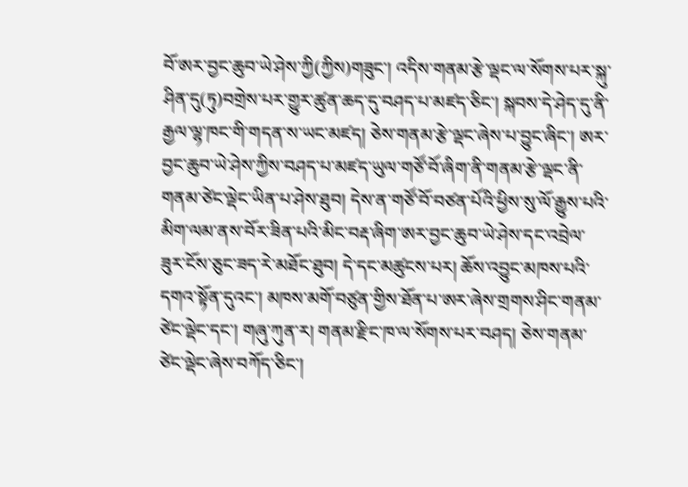བོ་ཨར་བྱང་ཆུབ་ཡེ་ཤེས་ཀྱི(ཀྱིས)གཟུང་། འདིས་གནམ་རྩེ་ལྡང་ལ་སོགས་པར་སྐུ་ཤིན་དུ(ཏུ)བགྲེས་པར་གྱུར་ཚུན་ཆད་དུ་བཤད་པ་མཛད་ཅིང་། སྐབས་དེ་ཤེད་དུ་ནི་རྒྱལ་ལྷ་ཁང་གི་གདན་ས་ཡང་མཛད། ཅེས་གནམ་རྩེ་ལྡང་ཞེས་པ་བྱུང་ཞིང་། ཨར་བྱང་ཆུབ་ཡེ་ཤེས་ཀྱིས་བཤད་པ་མཛད་ཡུལ་གཙོ་བོ་ཞིག་ནི་གནམ་རྩེ་ལྡང་ནི་གནམ་ཙེང་ལྡེང་ཡིན་པ་ཤེས་ཐུབ། དེས་ན་གཙོ་བོ་བཙན་པོའི་ཕྱིས་སུ་ལོ་རྒྱུས་པའི་མིག་ལམ་ནས་བོར་ཟིན་པའི་མིང་བརྡ་ཞིག་ཨར་བྱང་ཆུབ་ཡེ་ཤེས་དང་འབྲེལ་ཟུར་ངོས་ཅུང་ཟད་རེ་མཐོང་ཐུབ། དེ་དང་མཚུངས་པར། ཆོས་འབྱུང་མཁས་པའི་དགའ་སྟོན་དུའང་། མཁས་མགོ་བཙུན་གྱིས་ཐོན་པ་ཨར་ཞེས་གྲགས་ཤིང་གནམ་ཙེང་ལྡེང་དང་། གཞུ་ཀུན་ར། གནམ་རྫིང་ཁ་ལ་སོགས་པར་བཤད། ཅེས་གནམ་ཙེང་ལྡེང་ཞེས་བཀོད་ཅིང་།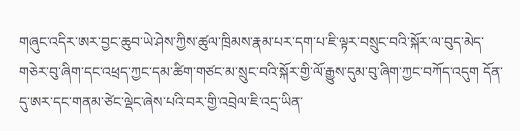གཞུང་འདིར་ཨར་བྱང་ཆུབ་ཡེ་ཤེས་ཀྱིས་ཚུལ་ཁྲིམས་རྣམ་པར་དག་པ་ཇི་ལྟར་བསྲུང་བའི་སྐོར་ལ་བུད་མེད་གཅེར་བུ་ཞིག་དང་འཕྲད་ཀྱང་དམ་ཚིག་གཙང་མ་སྲུང་བའི་སྐོར་གྱི་ལོ་རྒྱུས་དུམ་བུ་ཞིག་ཀྱང་བཀོད་འདུག དོན་དུ་ཨར་དང་གནམ་ཙེང་ལྡེང་ཞེས་པའི་བར་གྱི་འབྲེལ་ཇི་འདྲ་ཡིན་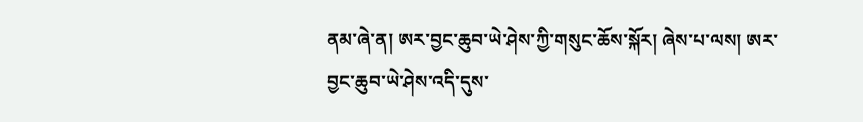ནམ་ཞེ་ན། ཨར་བྱང་ཆུབ་ཡེ་ཤེས་ཀྱི་གསུང་ཆོས་སྐོར། ཞེས་པ་ལས། ཨར་བྱང་ཆུབ་ཡེ་ཤེས་འདི་དུས་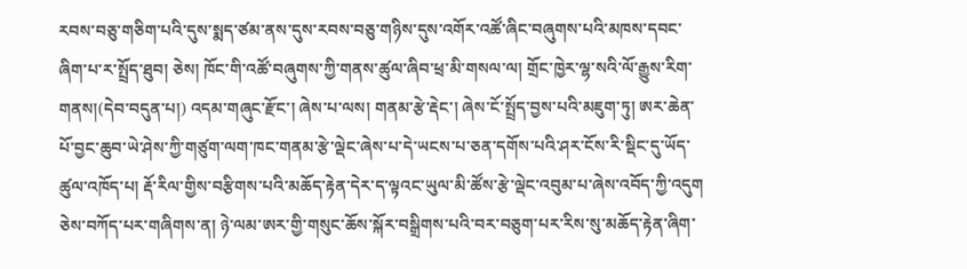རབས་བཅུ་གཅིག་པའི་དུས་སྨད་ཙམ་ནས་དུས་རབས་བཅུ་གཉིས་དུས་འགོར་འཚོ་ཞིང་བཞུགས་པའི་མཁས་དབང་ཞིག་པ་ར་སྤྲོད་ཐུབ། ཅེས། ཁོང་གི་འཚོ་བཞུགས་ཀྱི་གནས་ཚུལ་ཞིབ་ཕྲ་མི་གསལ་ལ། གྲོང་ཁྱེར་ལྷ་སའི་ལོ་རྒྱུས་རིག་གནས།(དེབ་བདུན་པ།) འདམ་གཞུང་རྫོང་། ཞེས་པ་ལས། གནམ་རྩེ་རྡེང་། ཞེས་ངོ་སྤྲོད་བྱས་པའི་མཇུག་ཏུ། ཨར་ཆེན་པོ་བྱང་ཆུབ་ཡེ་ཤེས་ཀྱི་གཙུག་ལག་ཁང་གནམ་རྩེ་ལྡེང་ཞེས་པ་དེ་ཡངས་པ་ཅན་དགོས་པའི་ཤར་ངོས་རི་སྡིང་དུ་ཡོད་ཚུལ་འཁོད་པ། རྡོ་རིལ་གྱིས་བརྩིགས་པའི་མཆོད་རྟེན་དེར་ད་ལྟའང་ཡུལ་མི་ཚོས་རྩེ་ལྡེང་འབུམ་པ་ཞེས་འབོད་ཀྱི་འདུག ཅེས་བཀོད་པར་གཞིགས་ན། ཉེ་ལམ་ཨར་གྱི་གསུང་ཆོས་སྐོར་བསྒྲིགས་པའི་བར་བཅུག་པར་རིས་སུ་མཆོད་རྟེན་ཞིག་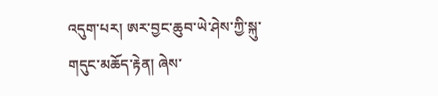འདུག་པར། ཨར་བྱང་ཆུབ་ཡེ་ཤེས་ཀྱི་སྐུ་གདུང་མཆོད་རྟེན། ཞེས་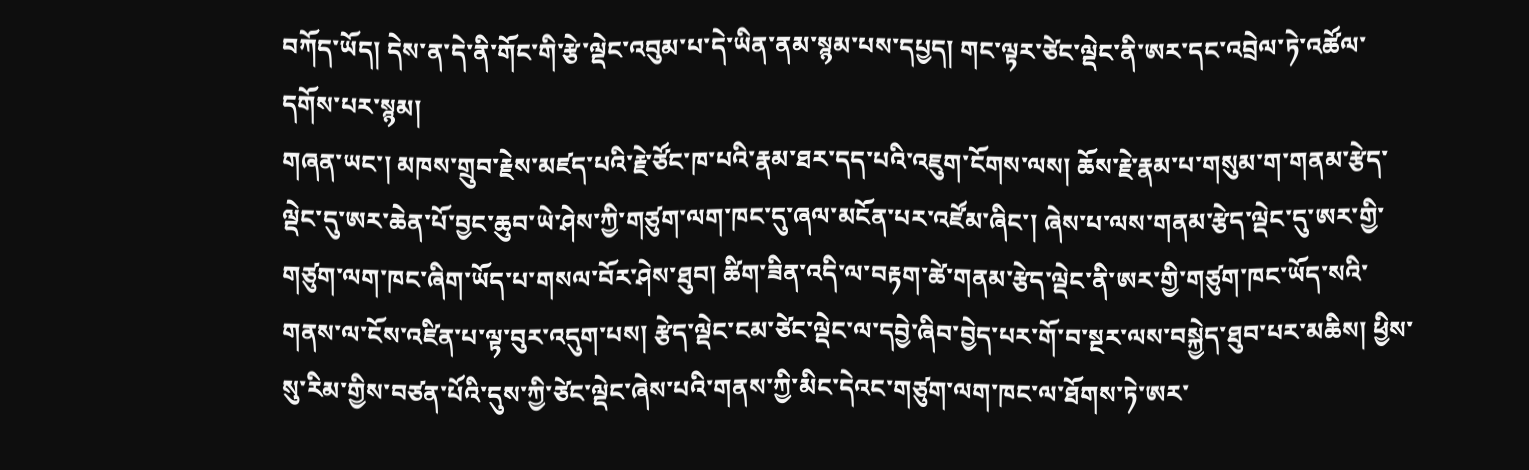བཀོད་ཡོད། དེས་ན་དེ་ནི་གོང་གི་རྩེ་ལྡེང་འབུམ་པ་དེ་ཡིན་ནམ་སྙམ་པས་དཔྱད། གང་ལྟར་ཙེང་ལྡེང་ནི་ཨར་དང་འབྲེལ་ཏེ་འཚོལ་དགོས་པར་སྙམ།
གཞན་ཡང་། མཁས་གྲུབ་རྗེས་མཛད་པའི་རྗེ་ཙོང་ཁ་པའི་རྣམ་ཐར་དད་པའི་འཇུག་ངོགས་ལས། ཆོས་རྗེ་རྣམ་པ་གསུམ་ག་གནམ་རྩེད་ལྡེང་དུ་ཨར་ཆེན་པོ་བྱང་ཆུབ་ཡེ་ཤེས་ཀྱི་གཙུག་ལག་ཁང་དུ་ཞལ་མངོན་པར་འཛོམ་ཞིང་། ཞེས་པ་ལས་གནམ་རྩེད་ལྡེང་དུ་ཨར་གྱི་གཙུག་ལག་ཁང་ཞིག་ཡོད་པ་གསལ་བོར་ཤེས་ཐུབ། ཚིག་ཟིན་འདི་ལ་བརྟག་ཚེ་གནམ་རྩེད་ལྡེང་ནི་ཨར་གྱི་གཙུག་ཁང་ཡོད་སའི་གནས་ལ་ངོས་འཛིན་པ་ལྟ་བུར་འདུག་པས། རྩེད་ལྡེང་ངམ་ཙེང་ལྡེང་ལ་དབྱེ་ཞིབ་བྱེད་པར་གོ་བ་སྔར་ལས་བསྐྱེད་ཐུབ་པར་མཆིས། ཕྱིས་སུ་རིམ་གྱིས་བཙན་པོའི་དུས་ཀྱི་ཙེང་ལྡེང་ཞེས་པའི་གནས་ཀྱི་མིང་དེའང་གཙུག་ལག་ཁང་ལ་ཐོགས་ཏེ་ཨར་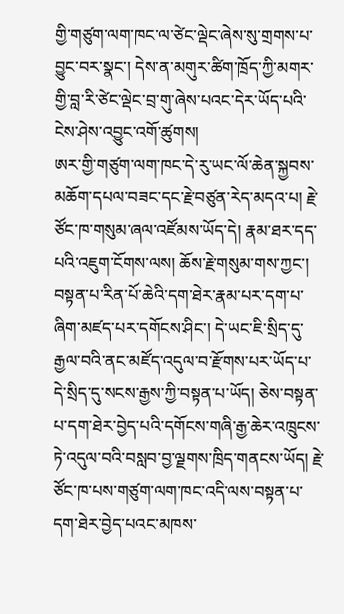གྱི་གཙུག་ལག་ཁང་ལ་ཙེང་ལྡེང་ཞེས་སུ་གྲགས་པ་བྱུང་བར་སྣང་། དེས་ན་མགུར་ཚིག་ཁྲོད་ཀྱི་མགར་གྱི་བླ་རི་ཙེང་ལྡེང་བྲ་གུ་ཞེས་པའང་དེར་ཡོད་པའི་ངེས་ཤེས་འབྱུང་འགོ་ཚུགས།
ཨར་གྱི་གཙུག་ལག་ཁང་དེ་རུ་ཡང་ལོ་ཆེན་སྐྱབས་མཆོག་དཔལ་བཟང་དང་རྗེ་བཙུན་རེད་མདའ་པ། རྗེ་ཙོང་ཁ་གསུམ་ཞལ་འཛོམས་ཡོད་དེ། རྣམ་ཐར་དད་པའི་འཇུག་ངོགས་ལས། ཆོས་རྗེ་གསུམ་གས་ཀྱང་། བསྟན་པ་རིན་པོ་ཆེའི་དག་ཐེར་རྣམ་པར་དག་པ་ཞིག་མཛད་པར་དགོངས་ཤིང་། དེ་ཡང་ཇི་སྲིད་དུ་རྒྱལ་བའི་ནང་མཛོད་འདུལ་བ་རྫོགས་པར་ཡོད་པ་དེ་སྲིད་དུ་སངས་རྒྱས་ཀྱི་བསྟན་པ་ཡོད། ཅེས་བསྟན་པ་དག་ཐེར་བྱེད་པའི་དགོངས་གཞི་རྒྱ་ཆེར་འཁྲུངས་ཏེ་འདུལ་བའི་བསླབ་བྱ་ལྗགས་ཁྲིད་གནངས་ཡོད། རྗེ་ཙོང་ཁ་པས་གཙུག་ལག་ཁང་འདི་ལས་བསྟན་པ་དག་ཐེར་བྱེད་པའང་མཁས་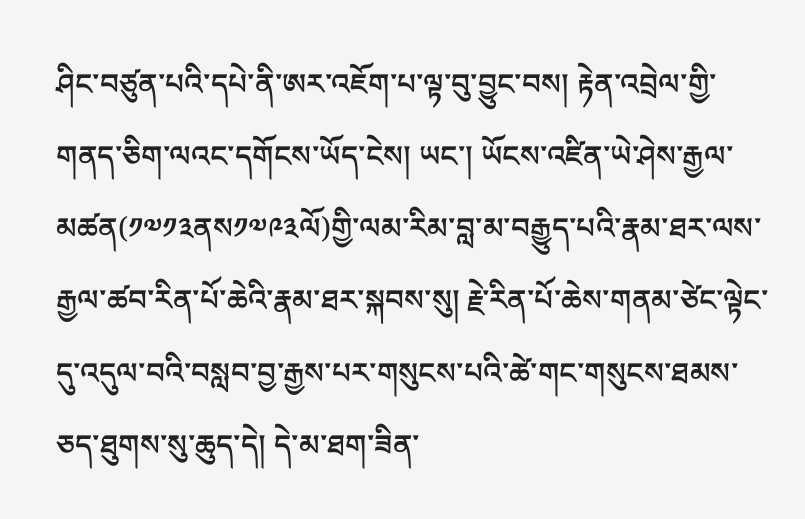ཤིང་བཙུན་པའི་དཔེ་ནི་ཨར་འཇོག་པ་ལྟ་བུ་བྱུང་བས། རྟེན་འབྲེལ་གྱི་གནད་ཅིག་ལའང་དགོངས་ཡོད་ངེས། ཡང་། ཡོངས་འཛིན་ཡེ་ཤེས་རྒྱལ་མཚན(༡༧༡༣ནས༡༧༩༣ལོ)གྱི་ལམ་རིམ་བླ་མ་བརྒྱུད་པའི་རྣམ་ཐར་ལས་རྒྱལ་ཚབ་རིན་པོ་ཆེའི་རྣམ་ཐར་སྐབས་སུ། རྗེ་རིན་པོ་ཆེས་གནམ་ཙེང་ལྟེང་དུ་འདུལ་བའི་བསླབ་བྱ་རྒྱས་པར་གསུངས་པའི་ཚེ་གང་གསུངས་ཐམས་ཅད་ཐུགས་སུ་ཆུད་དེ། དེ་མ་ཐག་ཟིན་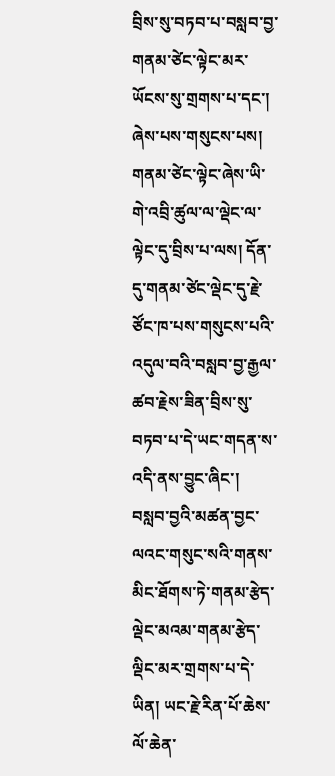བྲིས་སུ་བཏབ་པ་བསླབ་བྱ་གནམ་ཙེང་ལྟེང་མར་ཡོངས་སུ་གྲགས་པ་དང་། ཞེས་པས་གསུངས་པས། གནམ་ཙེང་ལྟེང་ཞེས་ཡི་གེ་འབྲི་ཚུལ་ལ་ལྡེང་ལ་ལྟེང་དུ་བྲིས་པ་ལས། དོན་དུ་གནམ་ཙེང་ལྡེང་དུ་རྗེ་ཙོང་ཁ་པས་གསུངས་པའི་འདུལ་བའི་བསླབ་བྱ་རྒྱལ་ཚབ་རྗེས་ཟིན་བྲིས་སུ་བཏབ་པ་དེ་ཡང་གདན་ས་འདི་ནས་བྱུང་ཞིང་། བསླབ་བྱའི་མཚན་བྱང་ལའང་གསུང་སའི་གནས་མིང་ཐོགས་ཏེ་གནམ་རྩེད་ལྡེང་མའམ་གནམ་རྩེད་ལྡིང་མར་གྲགས་པ་དེ་ཡིན། ཡང་རྗེ་རིན་པོ་ཆེས་ལོ་ཆེན་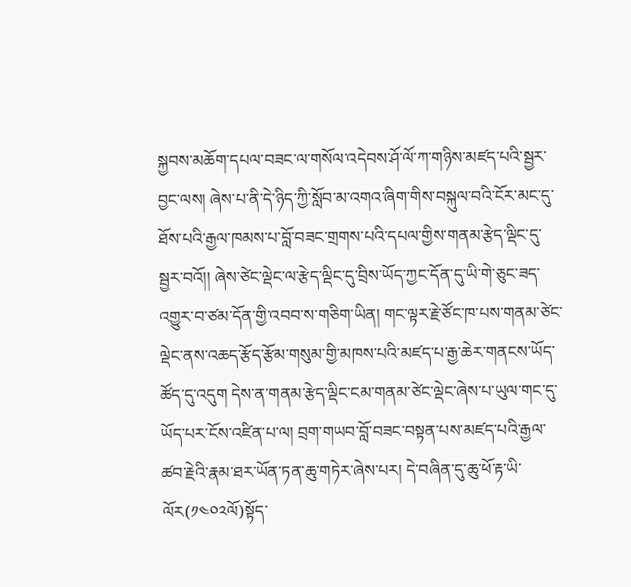སྐྱབས་མཆོག་དཔལ་བཟང་ལ་གསོལ་འདེབས་ཤོ་ལོ་ཀ་གཉིས་མཛད་པའི་སྦྱར་བྱང་ལས། ཞེས་པ་ནི་དེ་ཉིད་ཀྱི་སློབ་མ་འགའ་ཞིག་གིས་བསྐུལ་བའི་ངོར་མང་དུ་ཐོས་པའི་རྒྱལ་ཁམས་པ་བློ་བཟང་གྲགས་པའི་དཔལ་གྱིས་གནམ་རྩེད་ལྡིང་དུ་སྦྱར་བའོ།། ཞེས་ཙེང་ལྡེང་ལ་རྩེད་ལྡིང་དུ་བྲིས་ཡོད་ཀྱང་དོན་དུ་ཡི་གེ་ཅུང་ཟད་འགྱུར་བ་ཙམ་དོན་གྱི་འབབ་ས་གཅིག་ཡིན། གང་ལྟར་རྗེ་ཙོང་ཁ་པས་གནམ་ཙེང་ལྡེང་ནས་འཆད་རྩོད་རྩོམ་གསུམ་གྱི་མཁས་པའི་མཛད་པ་རྒྱ་ཆེར་གནངས་ཡོད་ཚོད་དུ་འདུག དེས་ན་གནམ་རྩེད་ལྡིང་ངམ་གནམ་ཙེང་ལྡེང་ཞེས་པ་ཡུལ་གང་དུ་ཡོད་པར་ངོས་འཛིན་པ་ལ། བྲག་གཡབ་བློ་བཟང་བསྟན་པས་མཛད་པའི་རྒྱལ་ཚབ་རྗེའི་རྣམ་ཐར་ཡོན་ཏན་ཆུ་གཏེར་ཞེས་པར། དེ་བཞིན་དུ་ཆུ་ཕོ་རྟ་ཡི་ལོར(༡༤༠༢ལོ)སྟོད་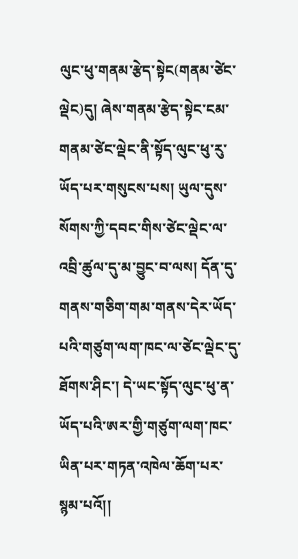ལུང་ཕུ་གནམ་རྩེད་སྟེང(གནམ་ཙེང་ལྡེང)དུ། ཞེས་གནམ་རྩེད་སྟེང་ངམ་གནམ་ཙེང་ལྡེང་ནི་སྟོད་ལུང་ཕུ་རུ་ཡོད་པར་གསུངས་པས། ཡུལ་དུས་སོགས་ཀྱི་དབང་གིས་ཙེང་ལྡེང་ལ་འབྲི་ཚུལ་དུ་མ་བྱུང་བ་ལས། དོན་དུ་གནས་གཅིག་གམ་གནས་དེར་ཡོད་པའི་གཙུག་ལག་ཁང་ལ་ཙེང་ལྡེང་དུ་ཐོགས་ཤིང་། དེ་ཡང་སྟོད་ལུང་ཕུ་ན་ཡོད་པའི་ཨར་གྱི་གཙུག་ལག་ཁང་ཡིན་པར་གཏན་འཁེལ་ཆོག་པར་སྙམ་པའོ།།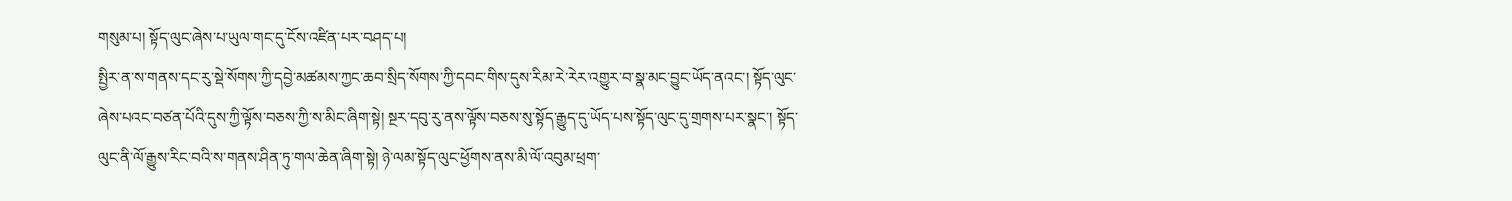གསུམ་པ། སྟོད་ལུང་ཞེས་པ་ཡུལ་གང་དུ་ངོས་འཛིན་པར་བཤད་པ།
སྤྱིར་ན་ས་གནས་དང་རུ་སྡེ་སོགས་ཀྱི་དབྱེ་མཚམས་ཀྱང་ཆབ་སྲིད་སོགས་ཀྱི་དབང་གིས་དུས་རིམ་རེ་རེར་འགྱུར་བ་སྣ་མང་བྱུང་ཡོད་ནའང་། སྟོད་ལུང་ཞེས་པའང་བཙན་པོའི་དུས་ཀྱི་ལྟོས་བཅས་ཀྱི་ས་མིང་ཞིག་སྟེ། སྔར་དབུ་རུ་ནས་ལྟོས་བཅས་སུ་སྟོད་རྒྱུད་དུ་ཡོད་པས་སྟོད་ལུང་དུ་གྲགས་པར་སྣང་། སྟོད་ལུང་ནི་ལོ་རྒྱུས་རིང་བའི་ས་གནས་ཤིན་ཏུ་གལ་ཆེན་ཞིག་སྟེ། ཉེ་ལམ་སྟོད་ལུང་ཕྱོགས་ནས་མི་ལོ་འབུམ་ཕྲག་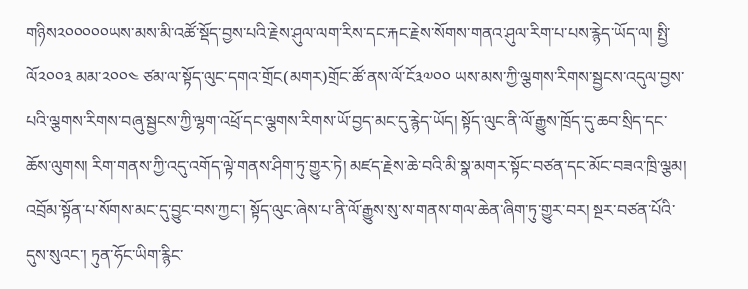གཉིས༢༠༠༠༠༠ཡས་མས་མི་འཚོ་སྡོད་བྱས་པའི་རྗེས་ཤུལ་ལག་རིས་དང་རྐང་རྗེས་སོགས་གནའ་ཤུལ་རིག་པ་པས་རྙེད་ཡོད་ལ། སྤྱི་ལོ༢༠༠༣ མམ་༢༠༠༤ ཙམ་ལ་སྟོད་ལུང་དགའ་གྲོང(མགར)གྲོང་ཚོ་ནས་ལོ་ངོ༣༧༠༠ ཡས་མས་ཀྱི་ལྕགས་རིགས་སྦྱངས་འདུལ་བྱས་པའི་ལྕགས་རིགས་བཞུ་སྦྱངས་ཀྱི་ལྷག་འཕྲོ་དང་ལྕགས་རིགས་ཡོ་བྱད་མང་དུ་རྙེད་ཡོད། སྟོད་ལུང་ནི་ལོ་རྒྱུས་ཁྲོད་དུ་ཆབ་སྲིད་དང་ཆོས་ལུགས། རིག་གནས་ཀྱི་འདུ་འགོད་ལྟེ་གནས་ཤིག་ཏུ་གྱུར་ཏེ། མཛད་རྗེས་ཆེ་བའི་མི་སྣ་མགར་སྟོང་བཙན་དང་མོང་བཟའ་ཁྲི་ལྕམ། འབྲོམ་སྟོན་པ་སོགས་མང་དུ་བྱུང་བས་ཀྱང་། སྟོད་ལུང་ཞེས་པ་ནི་ལོ་རྒྱུས་སུ་ས་གནས་གལ་ཆེན་ཞིག་ཏུ་གྱུར་བར། སྔར་བཙན་པོའི་དུས་སུའང་། ཏུན་ཧོང་ཡིག་རྙིང་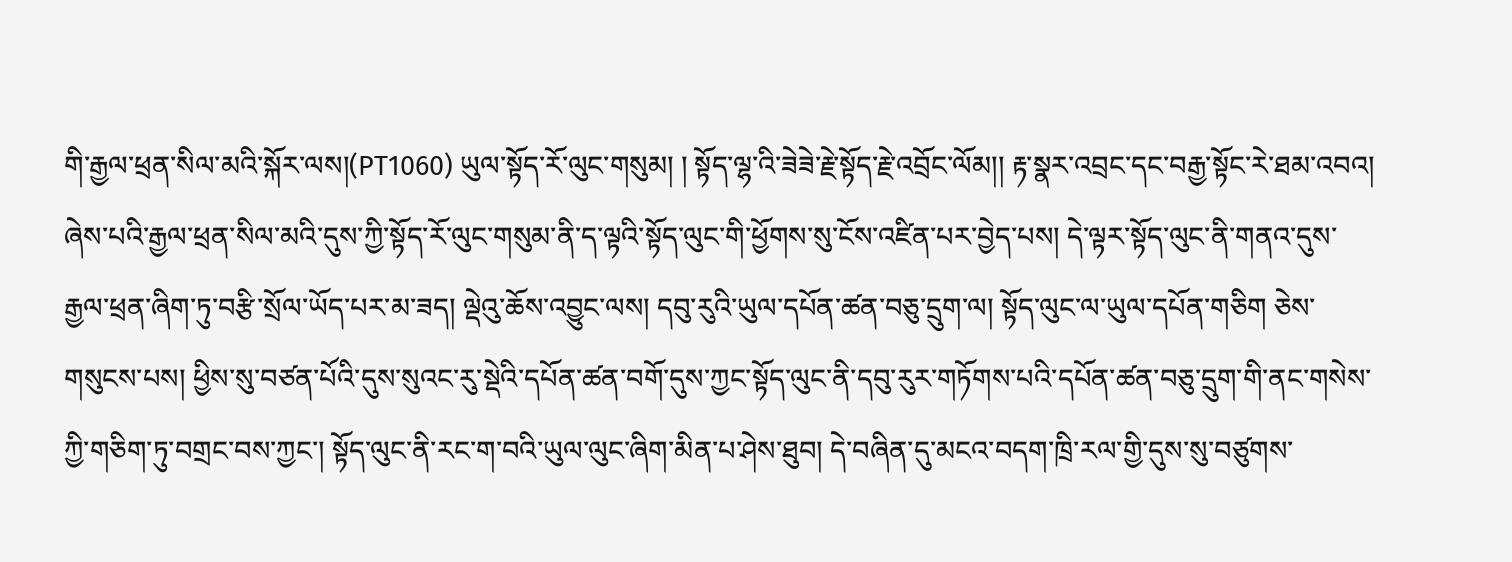གི་རྒྱལ་ཕྲན་སིལ་མའི་སྐོར་ལས།(PT1060) ཡུལ་སྟོད་རོ་ལུང་གསུམ། ། སྟོད་ལྷ་འི་ཟེཟེ་རྗེ་སྟོད་རྗེ་འབྲོང་ལོམ།། རྟ་སྣར་འབྲང་དང་བརྒྱ་སྟོང་རེ་ཐམ་འབའ། ཞེས་པའི་རྒྱལ་ཕྲན་སིལ་མའི་དུས་ཀྱི་སྟོད་རོ་ལུང་གསུམ་ནི་ད་ལྟའི་སྟོད་ལུང་གི་ཕྱོགས་སུ་ངོས་འཛིན་པར་བྱེད་པས། དེ་ལྟར་སྟོད་ལུང་ནི་གནའ་དུས་རྒྱལ་ཕྲན་ཞིག་ཏུ་བརྩི་སྲོལ་ཡོད་པར་མ་ཟད། ལྡེའུ་ཆོས་འབྱུང་ལས། དབུ་རུའི་ཡུལ་དཔོན་ཚན་བཅུ་དྲུག་ལ། སྟོད་ལུང་ལ་ཡུལ་དཔོན་གཅིག ཅེས་གསུངས་པས། ཕྱིས་སུ་བཙན་པོའི་དུས་སུའང་རུ་སྡེའི་དཔོན་ཚན་བགོ་དུས་ཀྱང་སྟོད་ལུང་ནི་དབུ་རུར་གཏོགས་པའི་དཔོན་ཚན་བཅུ་དྲུག་གི་ནང་གསེས་ཀྱི་གཅིག་ཏུ་བགྲང་བས་ཀྱང་། སྟོད་ལུང་ནི་རང་ག་བའི་ཡུལ་ལུང་ཞིག་མིན་པ་ཤེས་ཐུབ། དེ་བཞིན་དུ་མངའ་བདག་ཁྲི་རལ་གྱི་དུས་སུ་བཙུགས་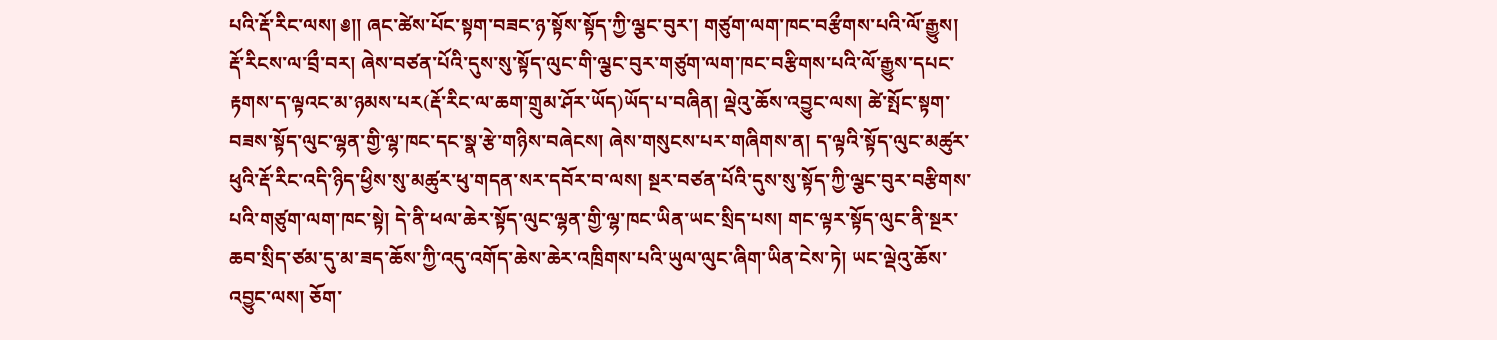པའི་རྡོ་རིང་ལས། ༅།། ཞང་ཚེས་པོང་སྟག་བཟང་ཉ་སྟོས་སྟོད་ཀྱི་ལྕང་བུར་། གཙུག་ལག་ཁང་བརྩྀགས་པའི་ལོ་རྒྱུས། རྡོ་རིངས་ལ་བྲྀ་བར། ཞེས་བཙན་པོའི་དུས་སུ་སྟོད་ལུང་གི་ལྕང་བུར་གཙུག་ལག་ཁང་བརྩིགས་པའི་ལོ་རྒྱུས་དཔང་རྟགས་ད་ལྟའང་མ་ཉམས་པར(རྡོ་རིང་ལ་ཆག་གྲུམ་ཤོར་ཡོད)ཡོད་པ་བཞིན། ལྡེའུ་ཆོས་འབྱུང་ལས། ཚེ་སྤོང་སྟག་བཟས་སྟོད་ལུང་ལྷན་གྱི་ལྷ་ཁང་དང་སྣ་རྩེ་གཉིས་བཞེངས། ཞེས་གསུངས་པར་གཞིགས་ན། ད་ལྟའི་སྟོད་ལུང་མཚུར་ཕུའི་རྡོ་རིང་འདི་ཉིད་ཕྱིས་སུ་མཚུར་ཕུ་གདན་སར་དབོར་བ་ལས། སྔར་བཙན་པོའི་དུས་སུ་སྟོད་ཀྱི་ལྕང་བུར་བརྩིགས་པའི་གཙུག་ལག་ཁང་སྟེ། དེ་ནི་ཕལ་ཆེར་སྟོད་ལུང་ལྷན་གྱི་ལྷ་ཁང་ཡིན་ཡང་སྲིད་པས། གང་ལྟར་སྟོད་ལུང་ནི་སྔར་ཆབ་སྲིད་ཙམ་དུ་མ་ཟད་ཆོས་ཀྱི་འདུ་འགོད་ཆེས་ཆེར་འཁྲིགས་པའི་ཡུལ་ལུང་ཞིག་ཡིན་ངེས་ཏེ། ཡང་ལྡེའུ་ཆོས་འབྱུང་ལས། ཅོག་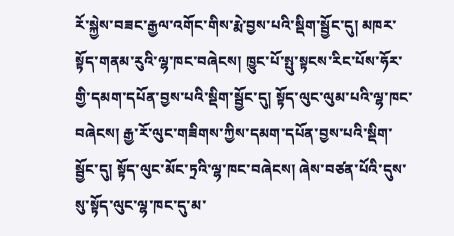རོ་སྐྱེས་བཟང་རྒྱལ་འགོང་གིས་རྨེ་བྱས་པའི་སྡིག་སྦྱོང་དུ། མཁར་སྟོད་གནམ་རུའི་ལྷ་ཁང་བཞེངས། ཁྱུང་པོ་སྤུ་སྟངས་རིང་པོས་ཧོར་གྱི་དམག་དཔོན་བྱས་པའི་སྡིག་སྦྱོང་དུ། སྟོད་ལུང་ལུམ་པའི་ལྷ་ཁང་བཞེངས། རྒྱ་རོ་ལུང་གཟིགས་ཀྱིས་དམག་དཔོན་བྱས་པའི་སྡིག་སྦྱོང་དུ། སྟོད་ལུང་མོང་ཏྲའི་ལྷ་ཁང་བཞེངས། ཞེས་བཙན་པོའི་དུས་སུ་སྟོད་ལུང་ལྷ་ཁང་དུ་མ་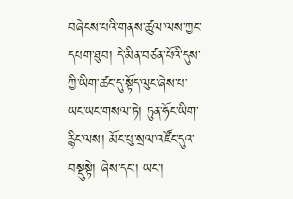བཞེངས་པའི་གནས་ཚུལ་ལས་ཀྱང་དཔག་ཐུབ། དེ་མིན་བཙན་པོའི་དུས་ཀྱི་ཡིག་ཚང་དུ་སྟོད་ལུང་ཞེས་པ་ཡང་ཡང་གསལ་ཏེ། ཏུན་ཧོང་ཡིག་རྙིང་ལས། མོང་པུ་སྲལ་འཛོང་དུའ་བསྡུསྟེ། ཞེས་དང་། ཡང་།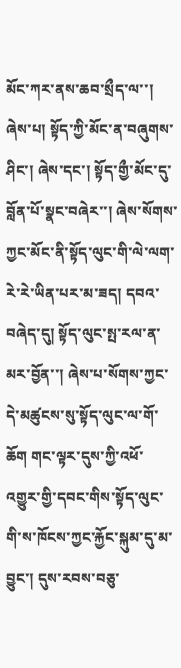མོང་ཀར་ནས་ཆབ་སྲྀད་ལ་་། ཞེས་པ། སྟོད་ཀྱི་མོང་ན་བཞུགས་ཤིང་། ཞེས་དང་། སྟོད་གྱྀ་མོང་དུ་བློན་པོ་སྣང་བཞེར་་། ཞེས་སོགས་ཀྱང་མོང་ནི་སྟོད་ལུང་གི་ལེ་ལག་རེ་རེ་ཡིན་པར་མ་ཟད། དབའ་བཞེད་དུ། སྟོད་ལུང་སྤ་རལ་ན་མར་བྱོན་་། ཞེས་པ་སོགས་ཀྱང་དེ་མཚུངས་སུ་སྟོད་ལུང་ལ་གོ་ཆོག གང་ལྟར་དུས་ཀྱི་འཕོ་འགྱུར་གྱི་དབང་གིས་སྟོད་ལུང་གི་ས་ཁོངས་ཀྱང་རྐྱོང་སྐུམ་དུ་མ་བྱུང་། དུས་རབས་བཅུ་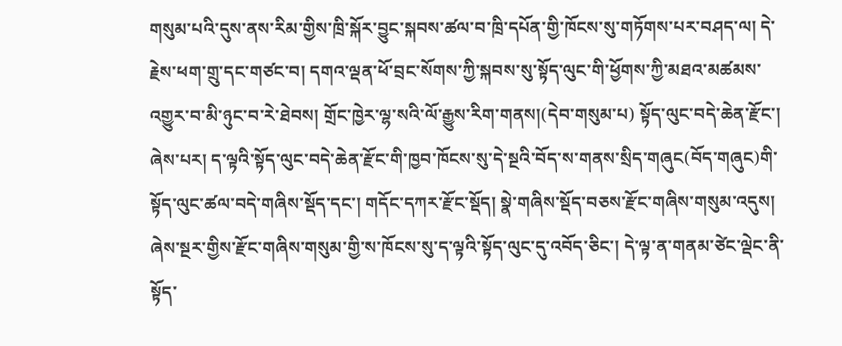གསུམ་པའི་དུས་ནས་རིམ་གྱིས་ཁྲི་སྐོར་བྱུང་སྐབས་ཚལ་བ་ཁྲི་དཔོན་གྱི་ཁོངས་སུ་གཏོགས་པར་བཤད་ལ། དེ་རྗེས་ཕག་གྲུ་དང་གཙང་བ། དགའ་ལྡན་ཕོ་བྲང་སོགས་ཀྱི་སྐབས་སུ་སྟོད་ལུང་གི་ཕྱོགས་ཀྱི་མཐའ་མཚམས་འགྱུར་བ་མི་ཉུང་བ་རེ་ཐེབས། གྲོང་ཁྱེར་ལྷ་སའི་ལོ་རྒྱུས་རིག་གནས།(དེབ་གསུམ་པ) སྟོད་ལུང་བདེ་ཆེན་རྫོང་། ཞེས་པར། ད་ལྟའི་སྟོད་ལུང་བདེ་ཆེན་རྫོང་གི་ཁྱབ་ཁོངས་སུ་དེ་སྔའི་བོད་ས་གནས་སྲིད་གཞུང(བོད་གཞུང)གི་སྟོད་ལུང་ཚལ་བདེ་གཞིས་སྡོད་དང་། གདོང་དཀར་རྫོང་སྡོད། སྣེ་གཞིས་སྡོད་བཅས་རྫོང་གཞིས་གསུམ་འདུས། ཞེས་སྔར་གྱིས་རྫོང་གཞིས་གསུམ་གྱི་ས་ཁོངས་སུ་ད་ལྟའི་སྟོད་ལུང་དུ་འབོད་ཅིང་། དེ་ལྟ་ན་གནམ་ཙེང་ལྡེང་ནི་སྟོད་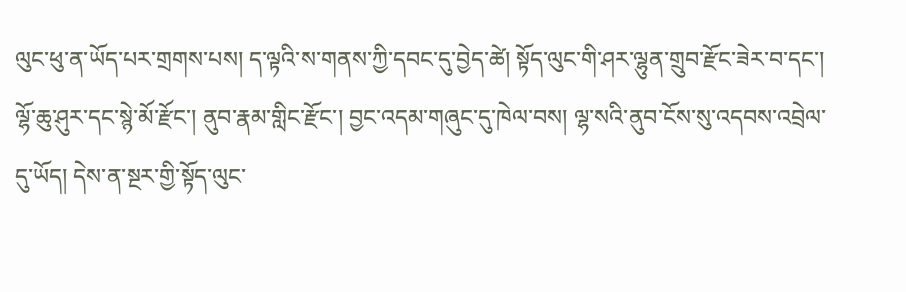ལུང་ཕུ་ན་ཡོད་པར་གྲགས་པས། ད་ལྟའི་ས་གནས་ཀྱི་དབང་དུ་བྱེད་ཚེ། སྟོད་ལུང་གི་ཤར་ལྷུན་གྲུབ་རྫོང་ཟེར་བ་དང་། ལྷོ་ཆུ་ཤུར་དང་སྙེ་མོ་རྫོང་། ནུབ་རྣམ་གླིང་རྫོང་། བྱང་འདམ་གཞུང་དུ་ཁེལ་བས། ལྷ་སའི་ནུབ་ངོས་སུ་འདབས་འབྲེལ་དུ་ཡོད། དེས་ན་སྔར་གྱི་སྟོད་ལུང་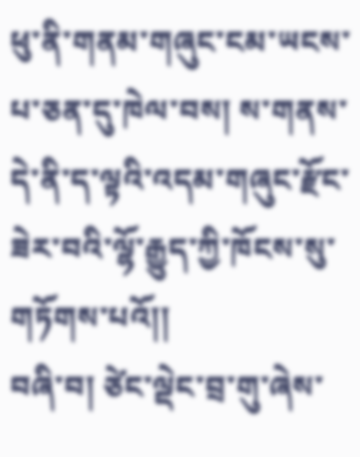ཕུ་ནི་གནམ་གཞུང་ངམ་ཡངས་པ་ཅན་དུ་ཁེལ་བས། ས་གནས་དེ་ནི་ད་ལྟའི་འདམ་གཞུང་རྫོང་ཟེར་བའི་ལྷོ་རྒྱུད་ཀྱི་ཁོངས་སུ་གཏོགས་པའོ།།
བཞི་བ། ཙེང་ལྡེང་བྲ་གུ་ཞེས་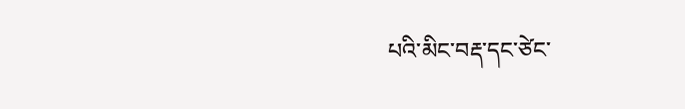པའི་མིང་བརྡ་དང་ཙེང་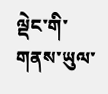ལྡེང་གི་གནས་ཡུལ་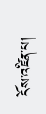ངོས་འཛིན་པ།